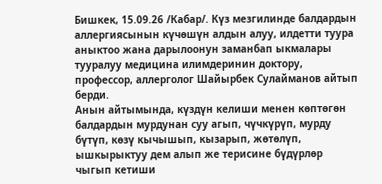Бишкек, 15.09.26 /Кабар/. Күз мезгилинде балдардын аллергиясынын күчөшүн алдын алуу, илдетти туура аныктоо жана дарылоонун заманбап ыкмалары тууралуу медицина илимдеринин доктору, профессор, аллерголог Шайырбек Сулайманов айтып берди.
Анын айтымында, күздүн келиши менен көптөгөн балдардын мурдунан суу агып, чүчкүрүп, мурду бүтүп, көзү кычышып, кызарып, жөтөлүп, ышкырыктуу дем алып же терисине бүдүрлөр чыгып кетиши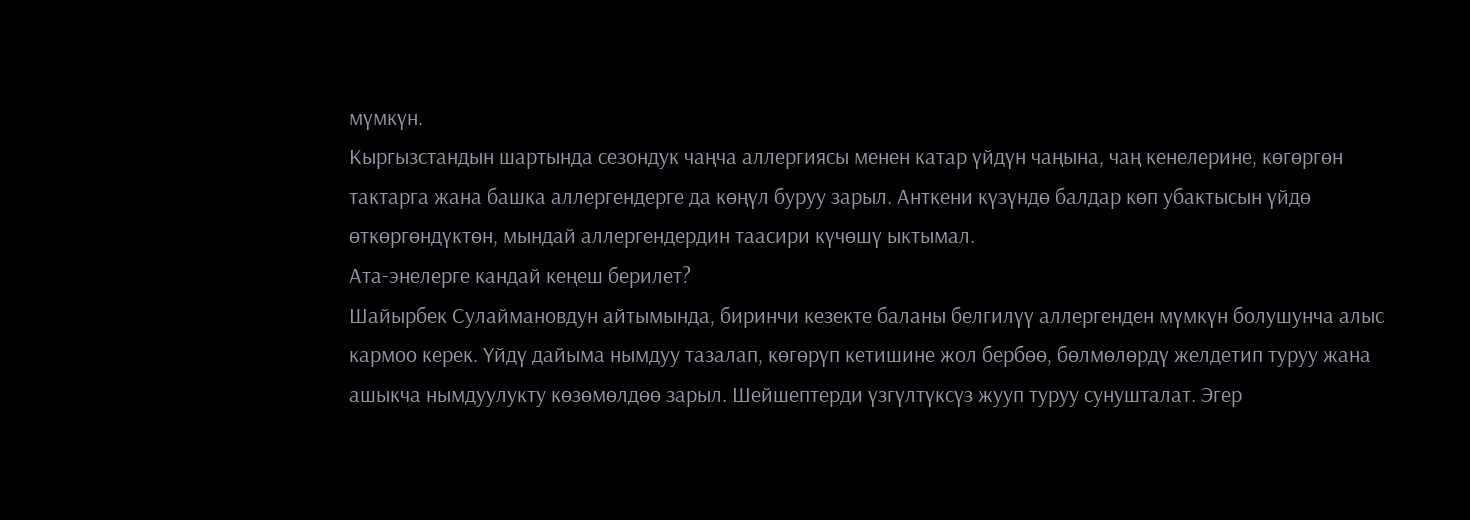мүмкүн.
Кыргызстандын шартында сезондук чаңча аллергиясы менен катар үйдүн чаңына, чаң кенелерине, көгөргөн тактарга жана башка аллергендерге да көңүл буруу зарыл. Анткени күзүндө балдар көп убактысын үйдө өткөргөндүктөн, мындай аллергендердин таасири күчөшү ыктымал.
Ата-энелерге кандай кеңеш берилет?
Шайырбек Сулаймановдун айтымында, биринчи кезекте баланы белгилүү аллергенден мүмкүн болушунча алыс кармоо керек. Үйдү дайыма нымдуу тазалап, көгөрүп кетишине жол бербөө, бөлмөлөрдү желдетип туруу жана ашыкча нымдуулукту көзөмөлдөө зарыл. Шейшептерди үзгүлтүксүз жууп туруу сунушталат. Эгер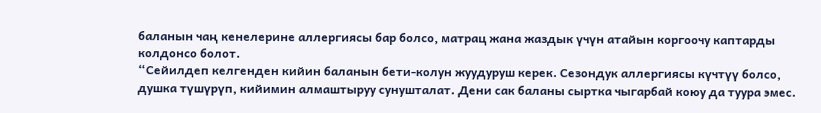баланын чаң кенелерине аллергиясы бар болсо, матрац жана жаздык үчүн атайын коргоочу каптарды колдонсо болот.
“Сейилдеп келгенден кийин баланын бети-колун жуудуруш керек. Сезондук аллергиясы күчтүү болсо, душка түшүрүп, кийимин алмаштыруу сунушталат. Дени сак баланы сыртка чыгарбай коюу да туура эмес.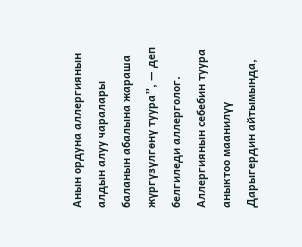Анын ордуна аллергиянын алдын алуу чаралары баланын абалына жараша жүргүзүлгөнү туура”, — деп белгиледи аллерголог.
Аллергиянын себебин туура аныктоо маанилүү
Дарыгердин айтымында,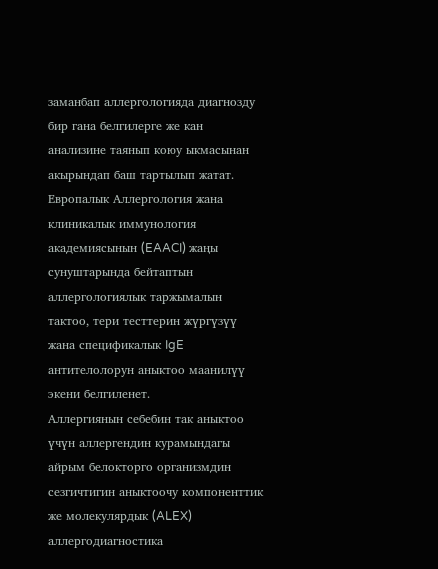заманбап аллергологияда диагнозду бир гана белгилерге же кан анализине таянып коюу ыкмасынан акырындап баш тартылып жатат. Европалык Аллергология жана клиникалык иммунология академиясынын (EAACI) жаңы сунуштарында бейтаптын аллергологиялык таржымалын тактоо, тери тесттерин жүргүзүү жана спецификалык IgE антителолорун аныктоо маанилүү экени белгиленет.
Аллергиянын себебин так аныктоо үчүн аллергендин курамындагы айрым белокторго организмдин сезгичтигин аныктоочу компоненттик же молекулярдык (ALEX) аллергодиагностика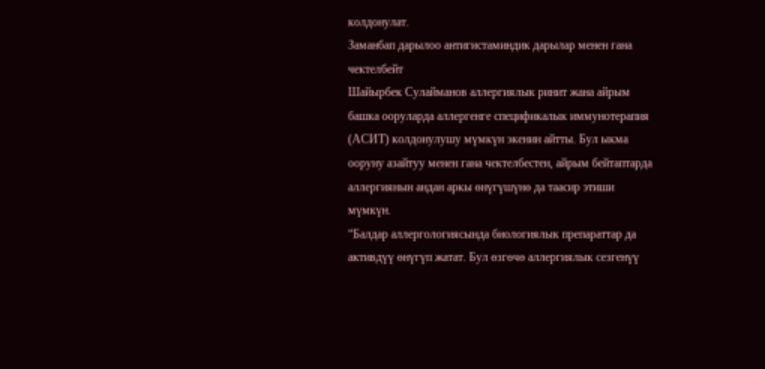колдонулат.
Заманбап дарылоо антигистаминдик дарылар менен гана чектелбейт
Шайырбек Сулайманов аллергиялык ринит жана айрым башка ооруларда аллергенге спецификалык иммунотерапия (АСИТ) колдонулушу мүмкүн экенин айтты. Бул ыкма ооруну азайтуу менен гана чектелбестен, айрым бейтаптарда аллергиянын андан аркы өнүгүшүнө да таасир этиши мүмкүн.
“Балдар аллергологиясында биологиялык препараттар да активдүү өнүгүп жатат. Бул өзгөчө аллергиялык сезгенүү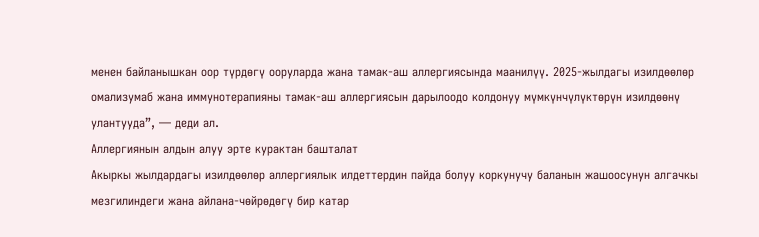менен байланышкан оор түрдөгү ооруларда жана тамак-аш аллергиясында маанилүү. 2025-жылдагы изилдөөлөр омализумаб жана иммунотерапияны тамак-аш аллергиясын дарылоодо колдонуу мүмкүнчүлүктөрүн изилдөөнү улантууда”, — деди ал.
Аллергиянын алдын алуу эрте курактан башталат
Акыркы жылдардагы изилдөөлөр аллергиялык илдеттердин пайда болуу коркунучу баланын жашоосунун алгачкы мезгилиндеги жана айлана-чөйрөдөгү бир катар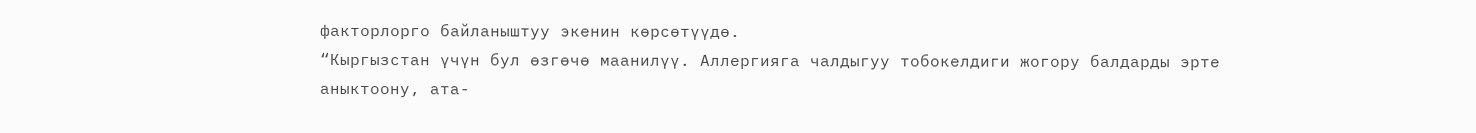факторлорго байланыштуу экенин көрсөтүүдө.
“Кыргызстан үчүн бул өзгөчө маанилүү. Аллергияга чалдыгуу тобокелдиги жогору балдарды эрте аныктоону, ата-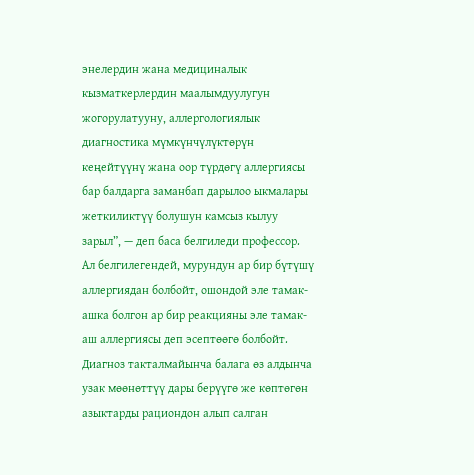энелердин жана медициналык кызматкерлердин маалымдуулугун жогорулатууну, аллергологиялык диагностика мүмкүнчүлүктөрүн кеңейтүүнү жана оор түрдөгү аллергиясы бар балдарга заманбап дарылоо ыкмалары жеткиликтүү болушун камсыз кылуу зарыл”, — деп баса белгиледи профессор.
Ал белгилегендей, мурундун ар бир бүтүшү аллергиядан болбойт, ошондой эле тамак-ашка болгон ар бир реакцияны эле тамак-аш аллергиясы деп эсептөөгө болбойт. Диагноз такталмайынча балага өз алдынча узак мөөнөттүү дары берүүгө же көптөгөн азыктарды рациондон алып салган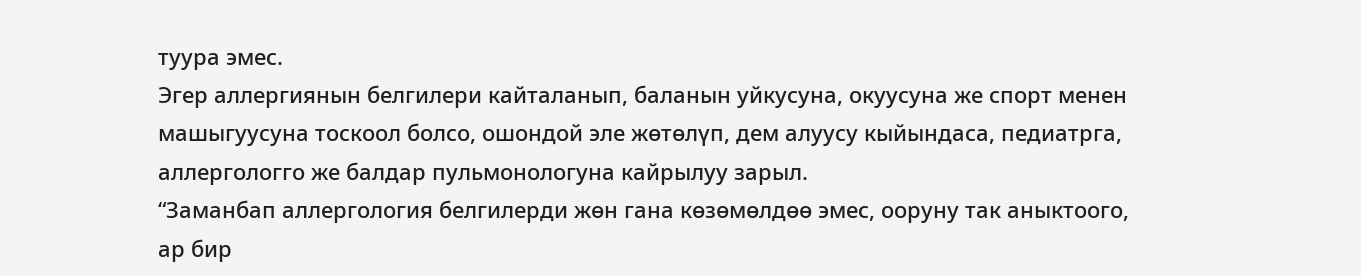туура эмес.
Эгер аллергиянын белгилери кайталанып, баланын уйкусуна, окуусуна же спорт менен машыгуусуна тоскоол болсо, ошондой эле жөтөлүп, дем алуусу кыйындаса, педиатрга, аллергологго же балдар пульмонологуна кайрылуу зарыл.
“Заманбап аллергология белгилерди жөн гана көзөмөлдөө эмес, ооруну так аныктоого, ар бир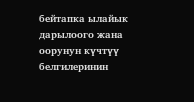бейтапка ылайык дарылоого жана оорунун күчтүү белгилеринин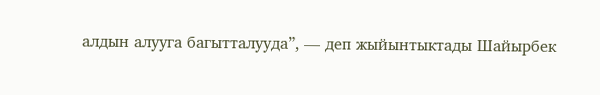алдын алууга багытталууда”, — деп жыйынтыктады Шайырбек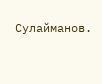Сулайманов.